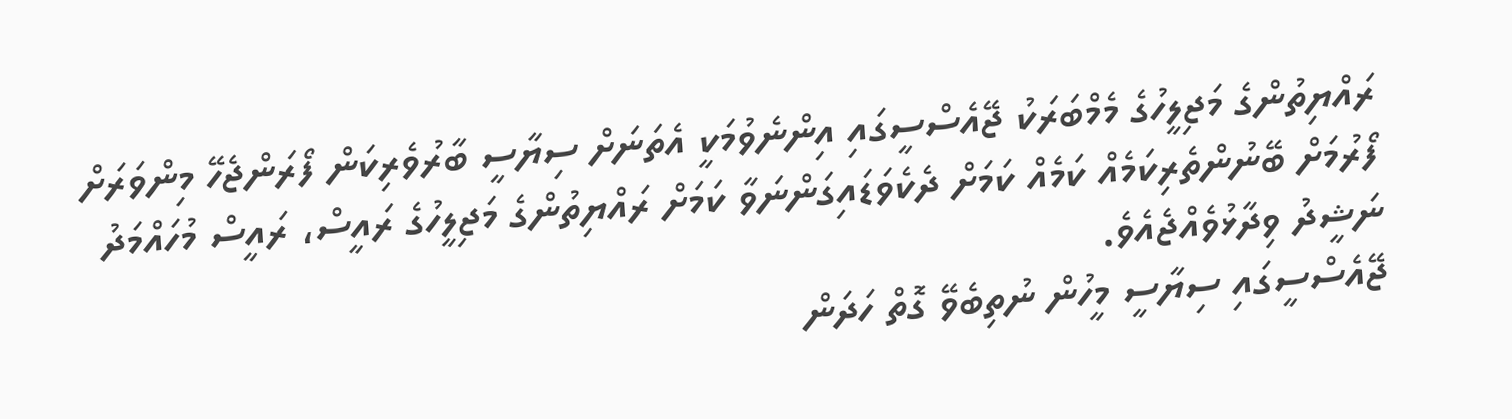ރައްޔިތުންގެ މަޖިލީހުގެ މެމްބަރަކު ޖޭއެސްސީގައި އިންނެވުމަކީ އެތަނަށް ސިޔާސީ ބާރުވެރިކަން ފޯރަންޖެހޭ މިންވަރަށް ފޯރުމަށް ބޭނުންތެރިކަމެއް ކަމެއް ކަމަށް ދެކެވަޑައިގަންނަވާ ކަމަށް ރައްޔިތުންގެ މަޖިލީހުގެ ރައީސް، ރައީސް މުހައްމަދު ނަޝީދު ވިދާޅުވެއްޖެއެވެ.
ޖޭއެސްސީގައި ސިޔާސީ މީހުން ނުތިބެވޭ ގޮތް ހަދަން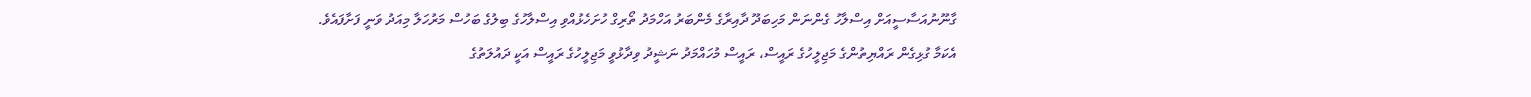ގާނޫނުއަސާސީއަށް އިސްލާހު ގެންނަން މަހިބަދޫ ދާއިރާގެ މެންބަރު އަހްމަދު ތޯރިގް ހުށަހެޅުއްވި އިސްލާހުގެ ބިލުގެ ބަހުސް މަރުހަލާ މިއަދު ވަނީ ފަށާފައެވެ. އެކަމާ ގުޅިގެން ރައްޔިތުންގެ މަޖިލީހުގެ ރައީސް، ރައީސް މުހައްމަދު ނަޝީދު ވިދާޅުވީ މަޖިލީހުގެ ރައީސް އަކީ ދައުލަތުގެ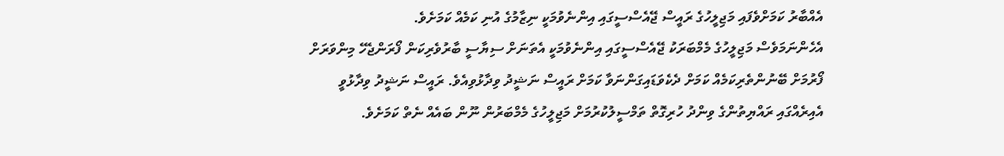އެއްބާރު ކަމަށްވެފައި މަޖިލީހުގެ ރައީސް ޖޭއެސްސީގައި އިންނެވުމަކީ ނިޒާމުގެ އުނި ކަމެއް ކަމަށެވެ.
އެހެންނަމަވެސް މަޖިލީހުގެ މެމްބަރަކު ޖޭއެސްސީގައި އިންނެވުމަކީ އެތަނަށް ސިޔާސީ ބާރުވެރިކަން ފޯރަންޖެހޭ މިންވަރަށް ފޯރުމަށް ބޭނުންތެރިކަމެއް ކަމަށް ދެކެވަޑައިގަންނަވާ ކަމަށް ރައީސް ނަޝީދު ވިދާޅުވިއެވެ. ރައީސް ނަޝީދު ވިދާޅުވީ އެއިރެއްގައި ރައްޔިތުންގެ ވިންދު ހުރިގޮތް ތަމްސީލުކުރުމަށް މަޖިލީހުގެ މެމްބަރުން ނޫން ބައެއް ނެތް ކަމަށެވެ.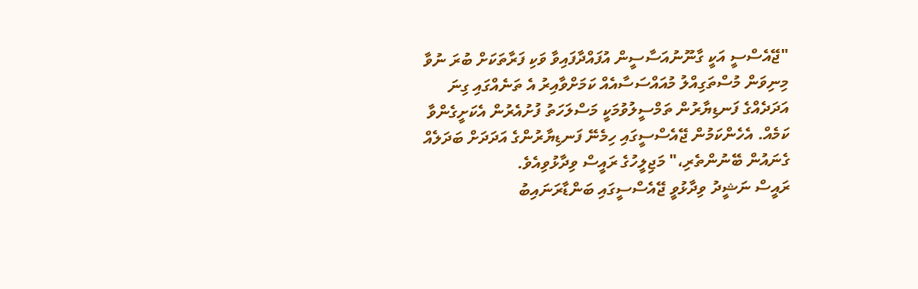"ޖޭއެސްސީ އަކީ ގާނޫނުއަސާސީން އުފައްދާފައިވާ ވަކި ފަރާތަކަށް ބުރަ ނުވާ މިނިވަން މުސްތަގިއްލު މުއައްސަސާއެއް ކަމަށްވާއިރު އެ ތަނެއްގައި ގިނަ އަދަދެއްގެ ފަނޑިޔާރުން ތަމްސީލުވުމަކީ މަސްލަހަތު ފުށުއެރުން އެކަށީގެންވާ ކަމެއް. އެހެންކަމުން ޖޭއެސްސީގައި ހިމެނޭ ފަނޑިޔާރުންގެ އަދަދަށް ބަދަލެއް ގެނައުން ބޭނުންތެރި،" މަޖިލީހުގެ ރައީސް ވިދާޅުވިއެވެ.
ރައީސް ނަޝީދު ވިދާޅުވީ ޖޭއެސްސީގައި ބަންޑާރަނައިބު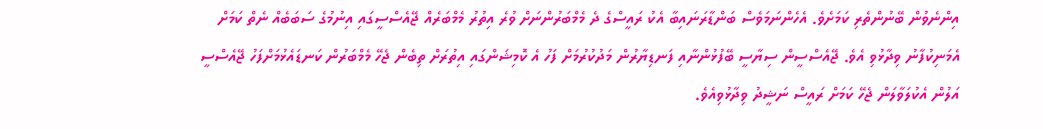އިންނެވުން ބޭނުންތެރި ކަމަށެވެ. އެހެންނަމަވެސް ބަންޑާރަނައިބާ އެކު ރައީސްގެ ދެ މެމްބަރުންނަށް ވުރެ އިތުރު މެމްބަރެއް ޖޭއެސްސީގައި އިނުމުގެ ސަބަބެއް ނެތް ކަމަށް އެމަނިކުފާނު ވިދާޅުވި އެވެ. ޖޭއެސްސީން ސިޔާސީ ބޭފުޅުންނާއި ފަނޑިޔާރުން މަދުކުރުމަށް ފަހު އެ ކޮމިޝަންގައި އިތުރަށް ތިބެން ޖެހޭ މެމްބަރުން ކަނޑައެޅުމަށްފަހު ޖޭއެސްސީ އަލުން އެކުލަވާލަން ޖެހޭ ކަމަށް ރައީސް ނަޝީދު ވިދާޅުވިއެވެ.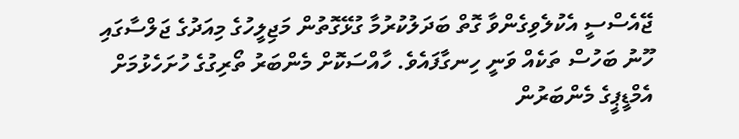ޖޭއެސްސީ އެކުލެވިގެންވާ ގޮތް ބަދަލުކުރުމާ ގުޅޭގޮތުން މަޖިލީހުގެ މިއަދުގެ ޖަލްސާގައި ހޫނު ބަހުސް ތަކެއް ވަނީ ހިނގާފައެވެ. ހާއްސަކޮށް މެންބަރު ތޯރިގުގެ ހުށަހެޅުމަށް އެމްޑީޕީގެ މެންބަރުން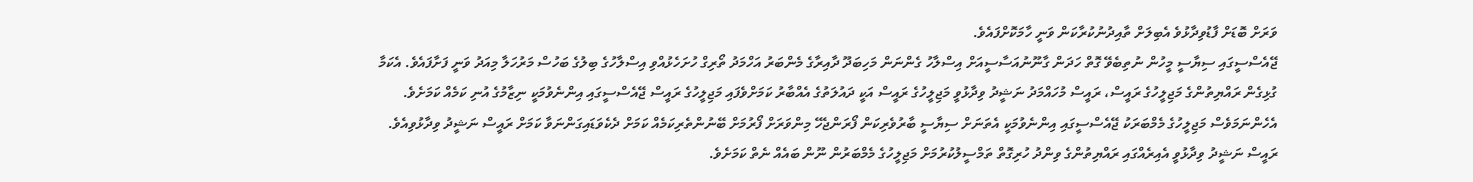ވަރަށް ބޮޑަށް ފާޑުވިދާޅުވެ އެބިލަށް ތާއިދުނުކުރާކަން ވަނީ ހާމަކޮށްފައެވެ.
ޖޭއެސްސީގައި ސިޔާސީ މީހުން ނުތިބެވޭ ގޮތް ހަދަން ގާނޫނުއަސާސީއަށް އިސްލާހު ގެންނަން މަހިބަދޫ ދާއިރާގެ މެންބަރު އަހްމަދު ތޯރިގް ހުށަހެޅުއްވި އިސްލާހުގެ ބިލުގެ ބަހުސް މަރުހަލާ މިއަދު ވަނީ ފަށާފައެވެ. އެކަމާ ގުޅިގެން ރައްޔިތުންގެ މަޖިލީހުގެ ރައީސް، ރައީސް މުހައްމަދު ނަޝީދު ވިދާޅުވީ މަޖިލީހުގެ ރައީސް އަކީ ދައުލަތުގެ އެއްބާރު ކަމަށްވެފައި މަޖިލީހުގެ ރައީސް ޖޭއެސްސީގައި އިންނެވުމަކީ ނިޒާމުގެ އުނި ކަމެއް ކަމަށެވެ.
އެހެންނަމަވެސް މަޖިލީހުގެ މެމްބަރަކު ޖޭއެސްސީގައި އިންނެވުމަކީ އެތަނަށް ސިޔާސީ ބާރުވެރިކަން ފޯރަންޖެހޭ މިންވަރަށް ފޯރުމަށް ބޭނުންތެރިކަމެއް ކަމަށް ދެކެވަޑައިގަންނަވާ ކަމަށް ރައީސް ނަޝީދު ވިދާޅުވިއެވެ. ރައީސް ނަޝީދު ވިދާޅުވީ އެއިރެއްގައި ރައްޔިތުންގެ ވިންދު ހުރިގޮތް ތަމްސީލުކުރުމަށް މަޖިލީހުގެ މެމްބަރުން ނޫން ބައެއް ނެތް ކަމަށެވެ.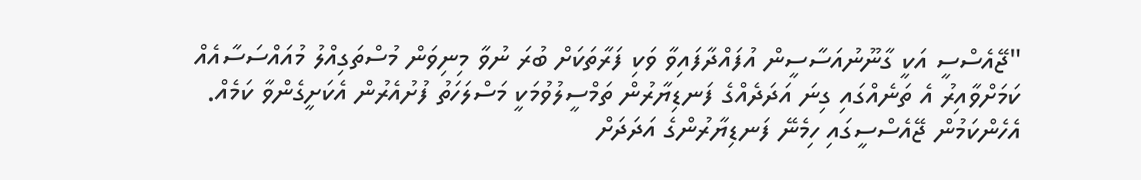"ޖޭއެސްސީ އަކީ ގާނޫނުއަސާސީން އުފައްދާފައިވާ ވަކި ފަރާތަކަށް ބުރަ ނުވާ މިނިވަން މުސްތަގިއްލު މުއައްސަސާއެއް ކަމަށްވާއިރު އެ ތަނެއްގައި ގިނަ އަދަދެއްގެ ފަނޑިޔާރުން ތަމްސީލުވުމަކީ މަސްލަހަތު ފުށުއެރުން އެކަށީގެންވާ ކަމެއް. އެހެންކަމުން ޖޭއެސްސީގައި ހިމެނޭ ފަނޑިޔާރުންގެ އަދަދަށް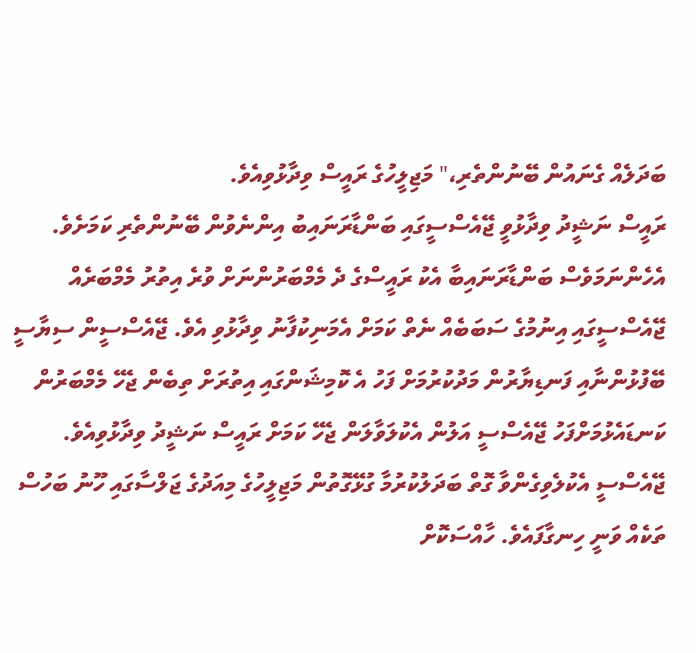ބަދަލެއް ގެނައުން ބޭނުންތެރި،" މަޖިލީހުގެ ރައީސް ވިދާޅުވިއެވެ.
ރައީސް ނަޝީދު ވިދާޅުވީ ޖޭއެސްސީގައި ބަންޑާރަނައިބު އިންނެވުން ބޭނުންތެރި ކަމަށެވެ. އެހެންނަމަވެސް ބަންޑާރަނައިބާ އެކު ރައީސްގެ ދެ މެމްބަރުންނަށް ވުރެ އިތުރު މެމްބަރެއް ޖޭއެސްސީގައި އިނުމުގެ ސަބަބެއް ނެތް ކަމަށް އެމަނިކުފާނު ވިދާޅުވި އެވެ. ޖޭއެސްސީން ސިޔާސީ ބޭފުޅުންނާއި ފަނޑިޔާރުން މަދުކުރުމަށް ފަހު އެ ކޮމިޝަންގައި އިތުރަށް ތިބެން ޖެހޭ މެމްބަރުން ކަނޑައެޅުމަށްފަހު ޖޭއެސްސީ އަލުން އެކުލަވާލަން ޖެހޭ ކަމަށް ރައީސް ނަޝީދު ވިދާޅުވިއެވެ.
ޖޭއެސްސީ އެކުލެވިގެންވާ ގޮތް ބަދަލުކުރުމާ ގުޅޭގޮތުން މަޖިލީހުގެ މިއަދުގެ ޖަލްސާގައި ހޫނު ބަހުސް ތަކެއް ވަނީ ހިނގާފައެވެ. ހާއްސަކޮށް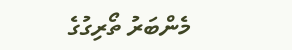މެންބަރު ތޯރިގުގެ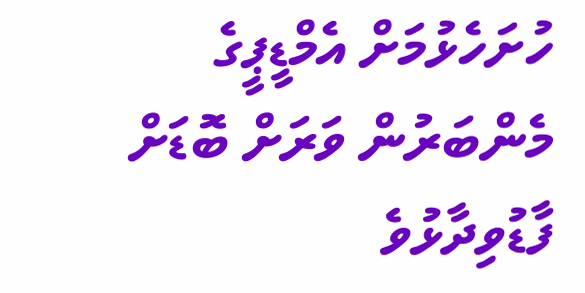ހުށަހެޅުމަށް އެމްޑީޕީގެ މެންބަރުން ވަރަށް ބޮޑަށް ފާޑުވިދާޅުވެ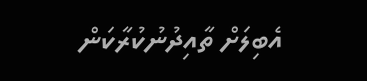އެބިލަށް ތާއިދުނުކުރާކަން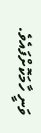ވަނީ ހާމަކޮށްފައެވެ.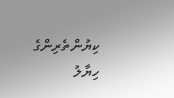ކިޔުންތެރިންގެ ހިޔާލު